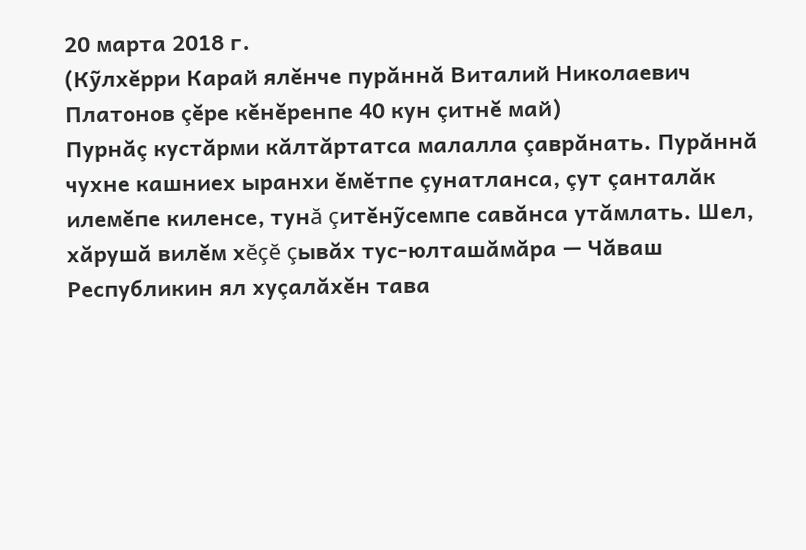20 марта 2018 г.
(Кỹлхĕрри Карай ялĕнче пурăннă Виталий Николаевич Платонов çĕре кĕнĕренпе 40 кун çитнĕ май)
Пурнăç кустăрми кăлтăртатса малалла çаврăнать. Пурăннă чухне кашниех ыранхи ĕмĕтпе çунатланса, çут çанталăк илемĕпе киленсе, тунă çитĕнỹсемпе савăнса утăмлать. Шел, хăрушă вилĕм хĕçĕ çывăх тус-юлташăмăра — Чăваш Республикин ял хуçалăхĕн тава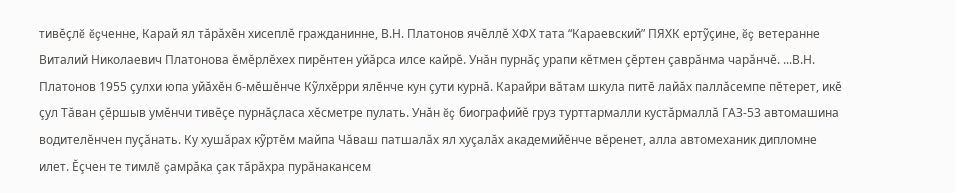тивĕçлĕ ĕçченне, Карай ял тăрăхĕн хисеплĕ гражданинне, В.Н. Платонов ячĕллĕ ХФХ тата “Караевский” ПЯХК ертỹçине, ĕç ветеранне Виталий Николаевич Платонова ĕмĕрлĕхех пирĕнтен уйăрса илсе кайрĕ. Унăн пурнăç урапи кĕтмен çĕртен çаврăнма чарăнчĕ. ...В.Н. Платонов 1955 çулхи юпа уйăхĕн 6-мĕшĕнче Кỹлхĕрри ялĕнче кун çути курнă. Карайри вăтам шкула питĕ лайăх паллăсемпе пĕтерет, икĕ çул Тăван çĕршыв умĕнчи тивĕçе пурнăçласа хĕсметре пулать. Унăн ĕç биографийĕ груз турттармалли кустăрмаллă ГАЗ-53 автомашина водителĕнчен пуçăнать. Ку хушăрах кỹртĕм майпа Чăваш патшалăх ял хуçалăх академийĕнче вĕренет, алла автомеханик дипломне илет. Ĕçчен те тимлĕ çамрăка çак тăрăхра пурăнакансем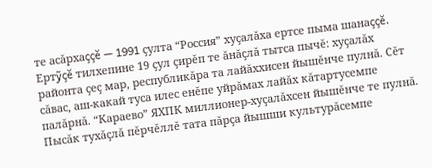те асăрхаççĕ — 1991 çулта “Россия” хуçалăха ертсе пыма шанаççĕ. Ертỹçĕ тилхепине 19 çул çирĕп те ăнăçлă тытса пычĕ: хуçалăх районта çеç мар, республикăра та лайăххисен йышĕнче пулнă. Сĕт сăвас, аш-какай туса илес енĕпе уйрăмах лайăх кăтартусемпе палăрнă. “Караево” ЯХПК миллионер-хуçалăхсен йышĕнче те пулнă. Пысăк тухăçлă пĕрчĕллĕ тата пăрçа йышши культурăсемпе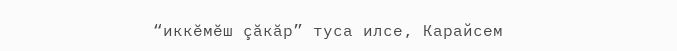“иккĕмĕш çăкăр” туса илсе, Карайсем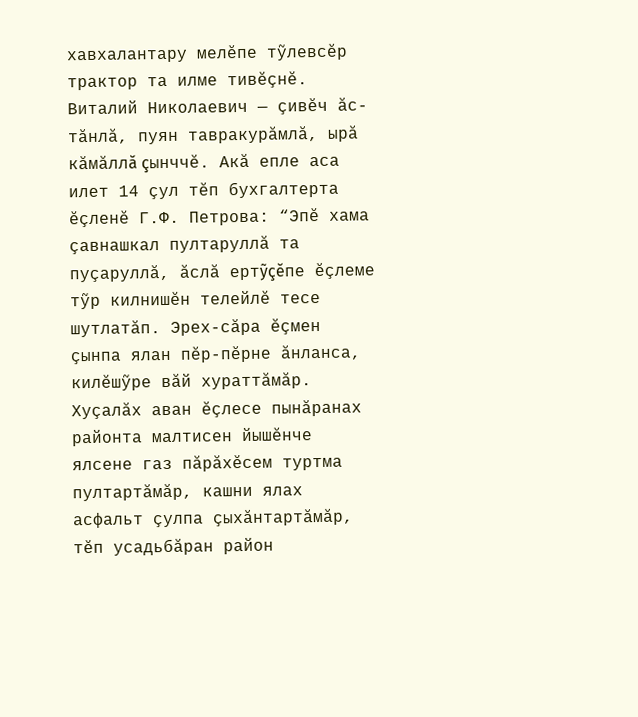хавхалантару мелĕпе тỹлевсĕр трактор та илме тивĕçнĕ. Виталий Николаевич — çивĕч ăс-тăнлă, пуян тавракурăмлă, ырă кăмăллă çынччĕ. Акă епле аса илет 14 çул тĕп бухгалтерта ĕçленĕ Г.Ф. Петрова: “Эпĕ хама çавнашкал пултаруллă та пуçаруллă, ăслă ертỹçĕпе ĕçлеме тỹр килнишĕн телейлĕ тесе шутлатăп. Эрех-сăра ĕçмен çынпа ялан пĕр-пĕрне ăнланса, килĕшỹре вăй хураттăмăр. Хуçалăх аван ĕçлесе пынăранах районта малтисен йышĕнче ялсене газ пăрăхĕсем туртма пултартăмăр, кашни ялах асфальт çулпа çыхăнтартăмăр, тĕп усадьбăран район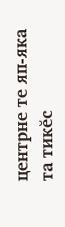центрне те яп-яка та тикĕс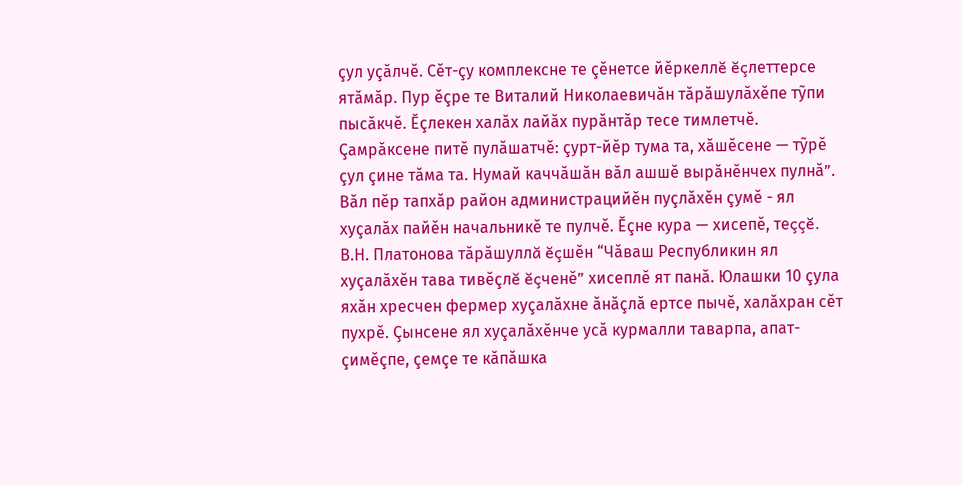çул уçăлчĕ. Сĕт-çу комплексне те çĕнетсе йĕркеллĕ ĕçлеттерсе ятăмăр. Пур ĕçре те Виталий Николаевичăн тăрăшулăхĕпе тỹпи пысăкчĕ. Ĕçлекен халăх лайăх пурăнтăр тесе тимлетчĕ. Çамрăксене питĕ пулăшатчĕ: çурт-йĕр тума та, хăшĕсене — тỹрĕ çул çине тăма та. Нумай каччăшăн вăл ашшĕ вырăнĕнчех пулнă”. Вăл пĕр тапхăр район администрацийĕн пуçлăхĕн çумĕ - ял хуçалăх пайĕн начальникĕ те пулчĕ. Ĕçне кура — хисепĕ, теççĕ. В.Н. Платонова тăрăшуллă ĕçшĕн “Чăваш Республикин ял хуçалăхĕн тава тивĕçлĕ ĕçченĕ” хисеплĕ ят панă. Юлашки 10 çула яхăн хресчен фермер хуçалăхне ăнăçлă ертсе пычĕ, халăхран сĕт пухрĕ. Çынсене ял хуçалăхĕнче усă курмалли таварпа, апат-çимĕçпе, çемçе те кăпăшка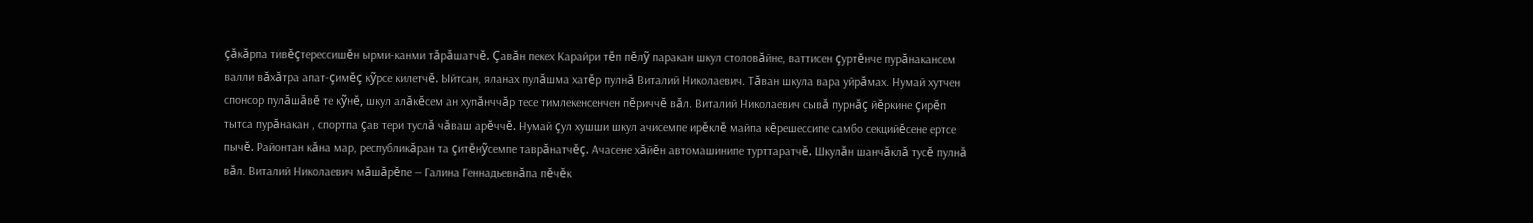çăкăрпа тивĕçтерессишĕн ырми-канми тăрăшатчĕ. Çавăн пекех Карайри тĕп пĕлỹ паракан шкул столовăйне, ваттисен çуртĕнче пурăнакансем валли вăхăтра апат-çимĕç кỹрсе килетчĕ. Ыйтсан, яланах пулăшма хатĕр пулнă Виталий Николаевич. Тăван шкула вара уйрăмах. Нумай хутчен спонсор пулăшăвĕ те кỹнĕ, шкул алăкĕсем ан хупăнччăр тесе тимлекенсенчен пĕриччĕ вăл. Виталий Николаевич сывă пурнăç йĕркине çирĕп тытса пурăнакан , спортпа çав тери туслă чăваш арĕччĕ. Нумай çул хушши шкул ачисемпе ирĕклĕ майпа кĕрешессипе самбо секцийĕсене ертсе пычĕ. Районтан кăна мар, республикăран та çитĕнỹсемпе таврăнатчĕç. Ачасене хăйĕн автомашинипе турттаратчĕ. Шкулăн шанчăклă тусĕ пулнă вăл. Виталий Николаевич мăшăрĕпе — Галина Геннадьевнăпа пĕчĕк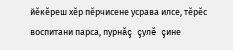йĕкĕреш хĕр пĕрчисене усрава илсе, тĕрĕс воспитани парса, пурнăç çулĕ çине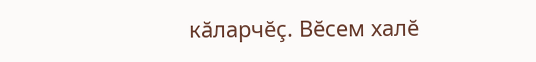кăларчĕç. Вĕсем халĕ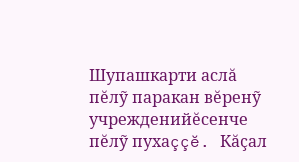Шупашкарти аслă пĕлỹ паракан вĕренỹ учрежденийĕсенче пĕлỹ пухаççĕ. Кăçал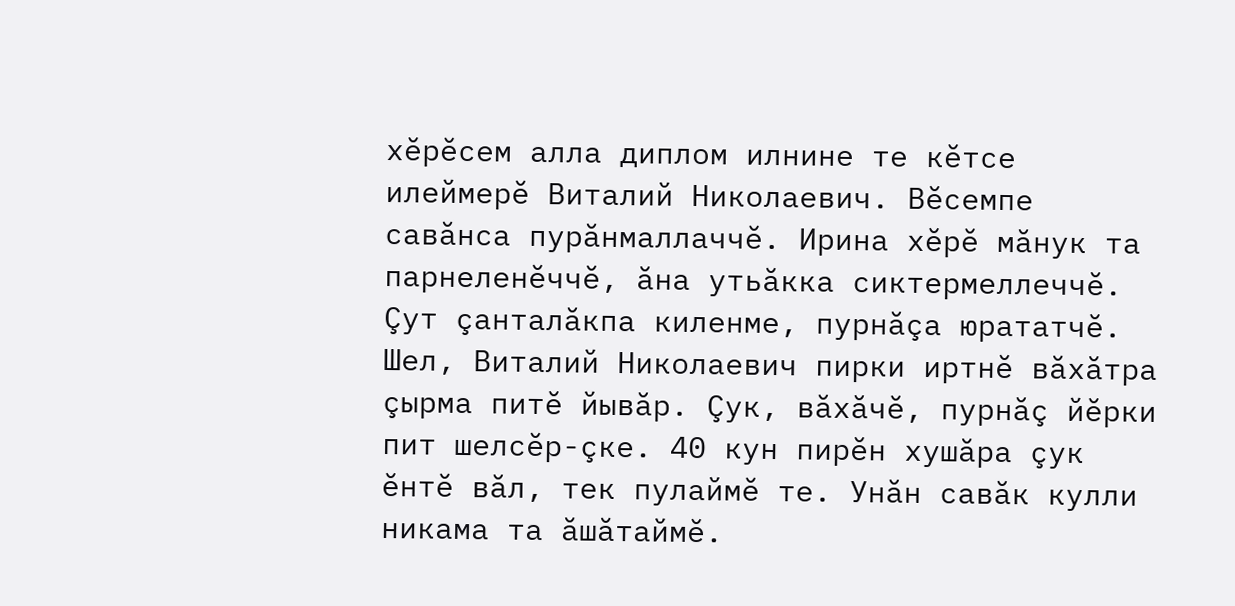хĕрĕсем алла диплом илнине те кĕтсе илеймерĕ Виталий Николаевич. Вĕсемпе савăнса пурăнмаллаччĕ. Ирина хĕрĕ мăнук та парнеленĕччĕ, ăна утьăкка сиктермеллеччĕ. Çут çанталăкпа киленме, пурнăçа юрататчĕ. Шел, Виталий Николаевич пирки иртнĕ вăхăтра çырма питĕ йывăр. Çук, вăхăчĕ, пурнăç йĕрки пит шелсĕр-çке. 40 кун пирĕн хушăра çук ĕнтĕ вăл, тек пулаймĕ те. Унăн савăк кулли никама та ăшăтаймĕ.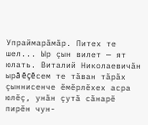Упраймарăмăр. Питех те шел... Ыр çын вилет — ят юлать. Виталий Николаевичăн ырă ĕçĕсем те тăван тăрăх çыннисенче ĕмĕрлĕхех асра юлĕç, унăн çутă сăнарĕ пирĕн чун-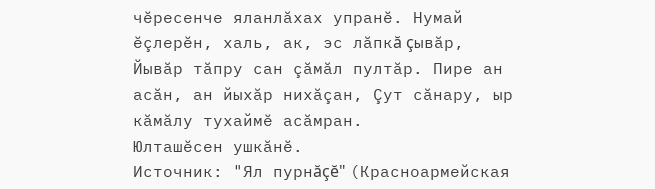чĕресенче яланлăхах упранĕ. Нумай ĕçлерĕн, халь, ак, эс лăпкă çывăр, Йывăр тăпру сан çăмăл пултăр. Пире ан асăн, ан йыхăр нихăçан, Çут сăнару, ыр кăмăлу тухаймĕ асăмран.
Юлташĕсен ушкăнĕ.
Источник: "Ял пурнăçĕ" (Красноармейская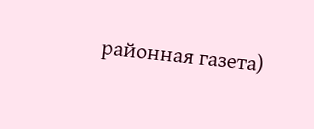районная газета)